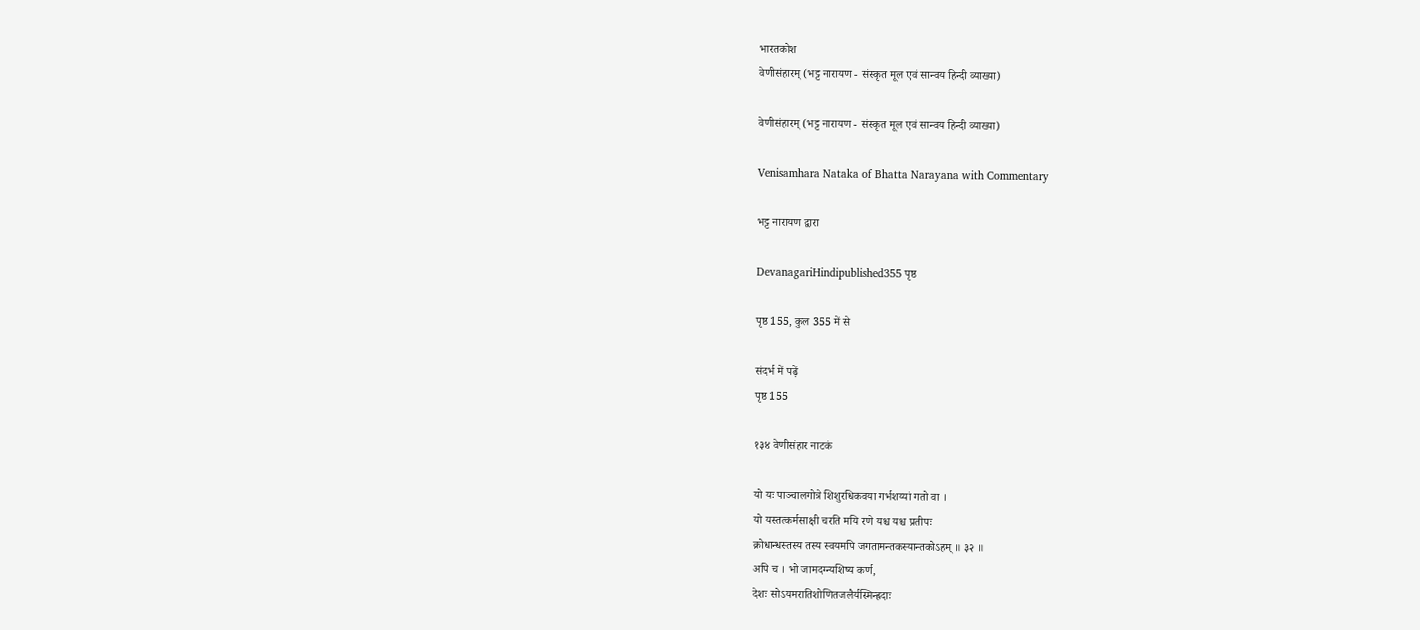भारतकोश
वेणीसंहारम् (भट्ट नारायण - संस्कृत मूल एवं सान्वय हिन्दी व्याख्या)

वेणीसंहारम् (भट्ट नारायण - संस्कृत मूल एवं सान्वय हिन्दी व्याख्या)

Venisamhara Nataka of Bhatta Narayana with Commentary

भट्ट नारायण द्वारा

DevanagariHindipublished355 पृष्ठ

पृष्ठ 155, कुल 355 में से

संदर्भ में पढ़ें
पृष्ठ 155

१३४ वेणीसंहार नाटकं

यो यः पाञ्चालगोत्रे शिशुरधिकवया गर्भशय्यां गतो वा ।
यो यस्तत्कर्मसाक्षी चरति मयि रणे यश्च यश्च प्रतीपः
क्रोधान्धस्तस्य तस्य स्वयमपि जगतामन्तकस्यान्तकोऽहम् ॥ ३२ ॥
अपि च । भो जामदग्न्यशिष्य कर्ण,
देशः सोऽयमरातिशोणितजलैर्यस्मिन्ह्रदाः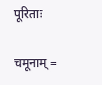पूरिताः

चमूनाम् =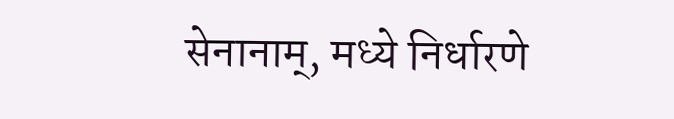सेनानाम्, मध्ये निर्धारणे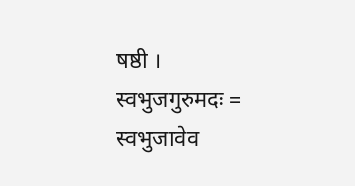षष्ठी । स्वभुजगुरुमदः = स्वभुजावेव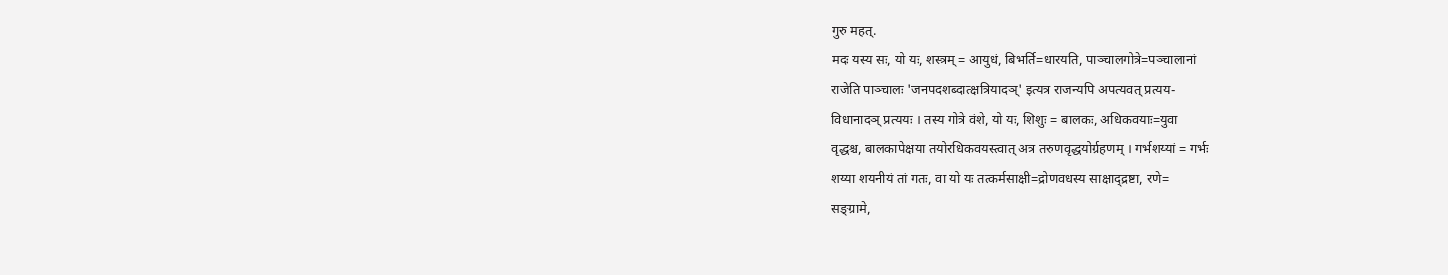गुरु महत्.
मदः यस्य सः, यो यः, शस्त्रम् = आयुधं, बिभर्ति=धारयति, पाञ्चालगोत्रे=पञ्चालानां
राजेति पाञ्चालः 'जनपदशब्दात्क्षत्रियादञ्' इत्यत्र राजन्यपि अपत्यवत् प्रत्यय-
विधानादञ् प्रत्ययः । तस्य गोत्रे वंशे, यो यः, शिशुः = बालकः, अधिकवयाः=युवा
वृद्धश्च, बालकापेक्षया तयोरधिकवयस्त्वात् अत्र तरुणवृद्धयोर्ग्रहणम् । गर्भशय्यां = गर्भः
शय्या शयनीयं तां गतः, वा यो यः तत्कर्मसाक्षी=द्रोणवधस्य साक्षाद्द्रष्टा, रणे=
सङ्ग्रामे,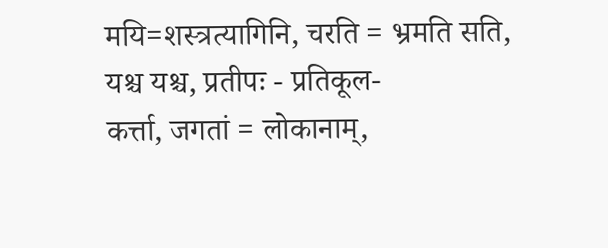मयि=शस्त्रत्यागिनि, चरति = भ्रमति सति, यश्च यश्च, प्रतीपः - प्रतिकूल-
कर्त्ता, जगतां = लोकानाम्,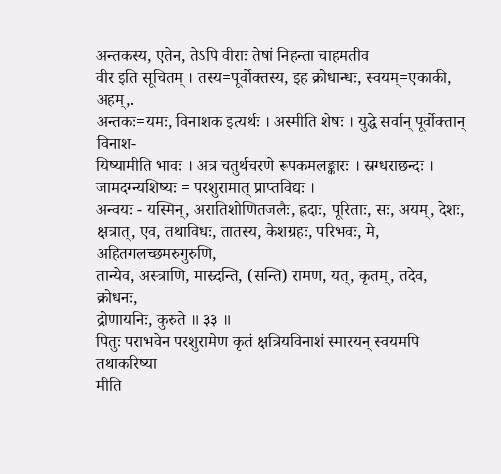अन्तकस्य, एतेन, तेऽपि वीराः तेषां निहन्ता चाहमतीव
वीर इति सूचितम् । तस्य=पूर्वोक्तस्य, इह क्रोधान्धः, स्वयम्=एकाकी, अहम्,.
अन्तकः=यमः, विनाशक इत्यर्थः । अस्मीति शेषः । युद्धे सर्वान् पूर्वोक्तान् विनाश-
यिष्यामीति भावः । अत्र चतुर्थचरणे रूपकमलङ्कारः । स्रग्धराछन्दः ।
जामदग्न्यशिष्यः = परशुरामात् प्राप्तविद्यः ।
अन्वयः - यस्मिन्, अरातिशोणितजलैः, ह्रदाः, पूरिताः, सः, अयम्, देशः,
क्षत्रात्, एव, तथाविधः, तातस्य, केशग्रहः, परिभवः, मे, अहितगलच्छमरुगुरुणि,
तान्येव, अस्त्राणि, मास्र्दन्ति, (सन्ति) रामण, यत्, कृतम्, तदेव, क्रोधनः,
द्रोणायनिः, कुरुते ॥ ३३ ॥
पितुः पराभवेन परशुरामेण कृतं क्षत्रियविनाशं स्मारयन् स्वयमपि तथाकरिष्या
मीति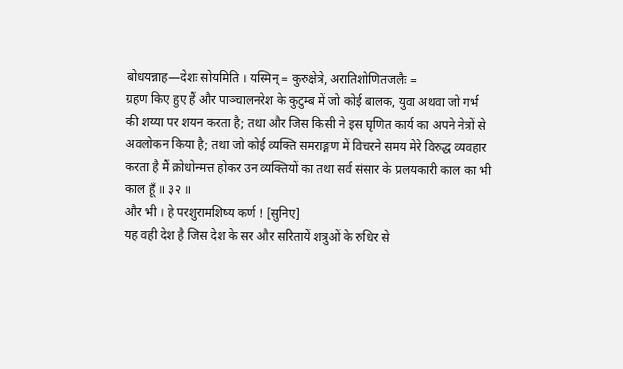बोधयन्नाह—देशः सोयमिति । यस्मिन् = कुरुक्षेत्रे, अरातिशोणितजलैः =
ग्रहण किए हुए हैं और पाञ्चालनरेश के कुटुम्ब में जो कोई बालक, युवा अथवा जो गर्भ
की शय्या पर शयन करता है; तथा और जिस किसी ने इस घृणित कार्य का अपने नेत्रों से
अवलोकन किया है; तथा जो कोई व्यक्ति समराङ्गण में विचरने समय मेरे विरुद्ध व्यवहार
करता है मैं क्रोधोन्मत्त होकर उन व्यक्तियों का तथा सर्व संसार के प्रलयकारी काल का भी
काल हूँ ॥ ३२ ॥
और भी । हे परशुरामशिष्य कर्ण ! [सुनिए]
यह वही देश है जिस देश के सर और सरितायें शत्रुओं के रुधिर से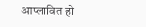आप्लावित हो